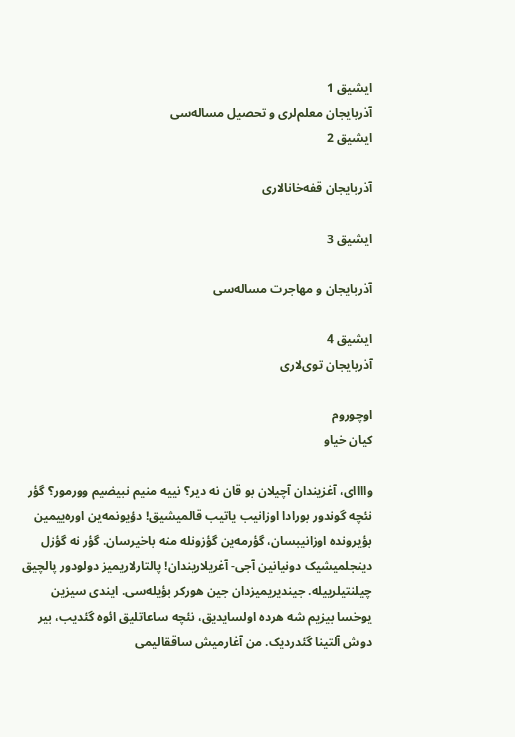ایشیق 1
آذربایجان معلم‌لری و تحصیل مساله‌سی
ایشیق 2

آذربایجان قفه‌خانالاری

ایشیق 3

آذربایجان و مهاجرت مساله‌سی

ایشیق 4
آذربایجان توی‌لاری

اوچوروم
کیان خیاو

واااای، آغزیندان آچیلان بو قان نه دیر؟ نییه منیم نبیضیم وورمور؟ گؤر نئچه گوندور بورادا اوزانیب یاتیب قالمیشیق! دؤیونمه‌ین اوره‌ییمین بؤیرونده اوزانیبسان، گؤرمه‌ین گؤزونله منه باخیرسان. گؤر نه گؤزل دینجلمیشیک دونیانین آجی- آغریلاریندان! پالتارلاریمیز دولودور پالچیق چیلنتیلرییله. جیندیریمیزدان جین هورکر بؤیله‌سی. ایندی سیزین یوخسا بیزیم شه هرده اولسایدیق، نئچه ساعاتلیق ائوه گئدیب، بیر دوش آلتینا گئدردیک. من آغارمیش ساققالیمی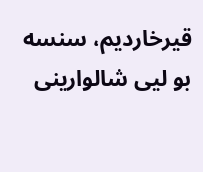قیرخاردیم، سنسه بو لیی شالوارینی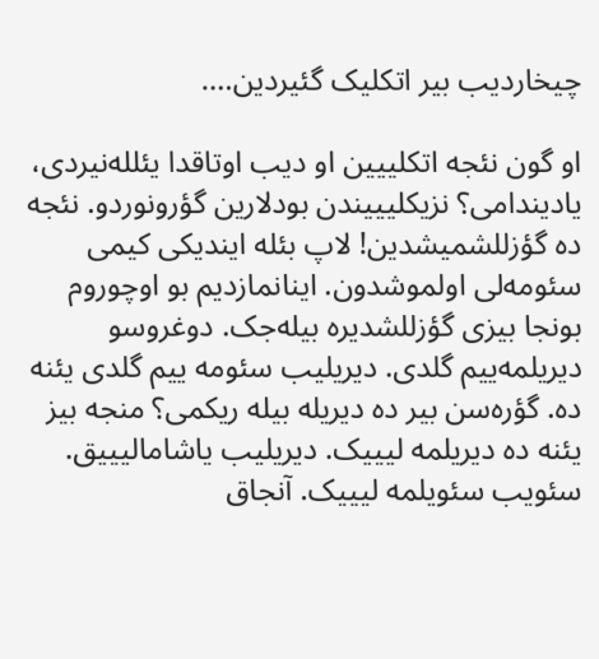چیخاردیب بیر اتکلیک گئیردین….

او گون نئجه اتکلییین او دیب اوتاقدا یئلله‌نیردی، یادیندامی؟ نزیکلیییندن بودلارین گؤرونوردو. نئجه ده گؤزللشمیشدین! لاپ بئله ایندیکی کیمی سئومه‌لی اولموشدون. اینانمازدیم بو اوچوروم بونجا بیزی گؤزللشدیره بیله‌جک. دوغروسو دیریلمه‌ییم گلدی. دیریلیب سئومه ییم گلدی یئنه ده. گؤره‌سن بیر ده دیریله بیله ریکمی؟ منجه بیز یئنه ده دیریلمه لیییک. دیریلیب یاشامالیییق. سئویب سئویلمه لیییک. آنجاق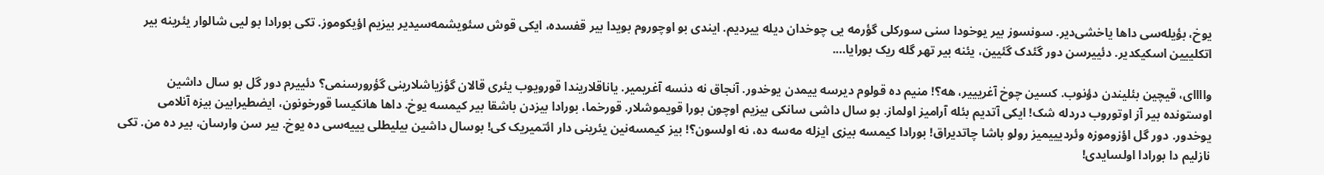یوخ، بؤیله‌سی داها یاخشی‌دیر. سونسوز بیر یوخودا سنی سورکلی گؤرمه یی چوخدان دیله ییردیم. ایندی بو اوچوروم بویدا بیر قفسده، ایکی قوش سئویشمه‌سیدیر بیزیم اؤیکوموز. تکی بورادا بو لیی شالوار یئرینه بیر اتکلییین اسکیکدیر. دئییرسن دور گئدک گئیین، یئنه بیر تهر گله ریک بورایا….

واااای، قیچین بئلیندن دؤنوب. کسین چوخ آغریییر، هه؟! منیم ده قولوم دیرسه ییمدن یوخدور. آنجاق نه دنسه آغریمیر. یاناقلاریندا قورویوب یئری قالان گؤزیاشلارینی گؤرورسنمی؟ دئییرم دور گل بو سال داشین اوستونده بیر آز اوتوروب دردله شک! ایکی آتدیم بئله آرامیز اولماز. بو سال داشی سانکی بیزیم اوچون بورا قویموشلار. قورخما، بورادا بیزدن باشقا بیر کیمسه یوخ. داها هانکیسا قورخونون، ایضطیرابین بیزه آنلامی یوخدور. دور گل اؤزوموزه وئردیییمیز رولو باشا چاتدیراق! بورادا کیمسه بیزی ایزله مه‌سه ده، نه اولسون؟! بیز کیمسه‌نین یئرینی دار ائتمیریک کی! بوسال داشین بیلیطلی یییه‌سی ده یوخ. بیر سن وارسان، بیر ده من. تکی نازلیم دا بورادا اولسایدی!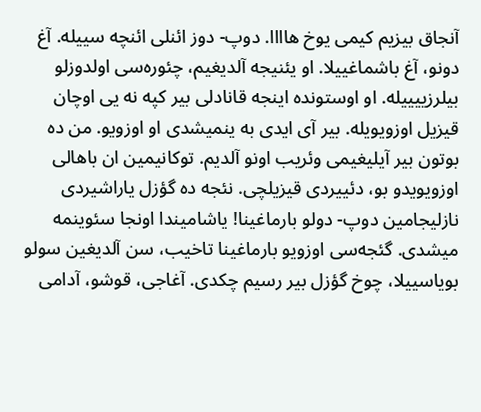آنجاق بیزیم کیمی یوخ هاااا. دوپ- دوز ائنلی ائنچه سییله. آغ دونو، آغ باشماغییلا. او یئنیجه آلدیغیم، چئوره‌سی اولدوزلو بیلرزییییله. او اوستونده اینجه قانادلی بیر کپه نه یی اوچان قیزیل اوزویویله. بیر آی ایدی به ینمیشدی او اوزویو. من ده بوتون بیر آیلیغیمی وئریب اونو آلدیم. توکانیمین ان باها‌لی اوزویویدو بو، دئییردی قیزیلچی. نئجه ده گؤزل یاراشیردی نازلیجامین دوپ- دولو بارماغینا! یاشامیندا اونجا سئوینمه میشدی. گئجه‌سی اوزویو بارماغینا تاخیب، سن آلدیغین سولو بویاسییلا، چوخ گؤزل بیر رسیم چکدی. آغاجی، قوشو، آدامی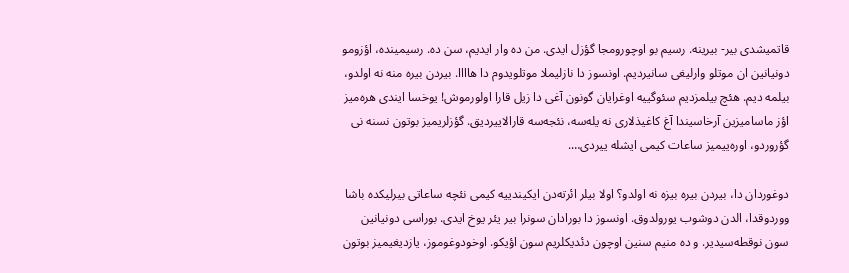قاتمیشدی بیر- بیرینه. رسیم بو اوچورومجا گؤزل ایدی. من ده وار ایدیم، سن ده. رسیمینده، اؤزومو دونیانین ان موتلو وارلیغی سانیردیم. اونسوز دا نازلیملا موتلویدوم دا هاااا. بیردن بیره منه نه اولدو، بیلمه دیم. هئچ بیلمزدیم سئوگییه اوغرایان گونون آغی دا زیل قارا اولورموش! یوخسا ایندی هره‌میز اؤز ماسامیزین آرخاسیندا آغ کاغیذلاری نه یله‌سه، نئجه‌سه قارالاییردیق. گؤزلریمیز بوتون نسنه نی گؤروردو، اوره‌ییمیز ساعات کیمی ایشله ییردی….

دوغوردان دا، بیردن بیره بیزه نه اولدو؟ اولا بیلر ائرته‌دن ایکیندییه کیمی نئچه ساعاتی بیرلیکده باشا ووردوقدا، الدن دوشوب یورولدوق. اونسوز دا بورادان سونرا بیر یئر یوخ ایدی. بوراسی دونیانین سون نوقطه‌سیدیر. و ده منیم سنین اوچون دئدیکلریم سون اؤیکو. اوخودوغوموز، یازدیغیمیز بوتون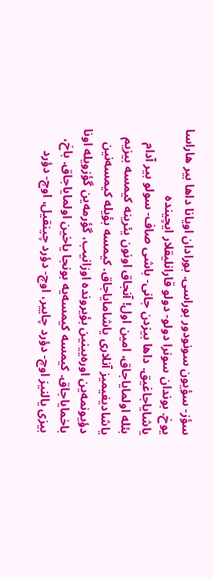سؤز- سؤیون سونودور بوراسی. بورادان اویانا داها بیر هاراسا یوخ. بوندان سونرا دولو- دولو قارانلیقلار ایچینده یاشایاجاغیق. داها بیزدن جانی- باشی صاف- سولو بیر آدام بئله اولمایا‌جاق، امین اول! آنجاق اونون یئرینه کیمسه بیزیم یاشادیغیمیز آنلاری یاشامایا‌جاق. کیمسه بؤیله کیمسه‌نین دؤیونمه‌ین اوره‌یینین بؤیرونده اوزانیب، گؤرمه‌ین گؤزویله اونا باخمایا‌جاق. کیمسه کیمسه‌یه بونجا یاخین اولمایا‌جاق. باخ، بیزی یالنیز اوچ- دؤرد چاییر، اوچ- دؤرد چینقیل، اوچ- دؤرد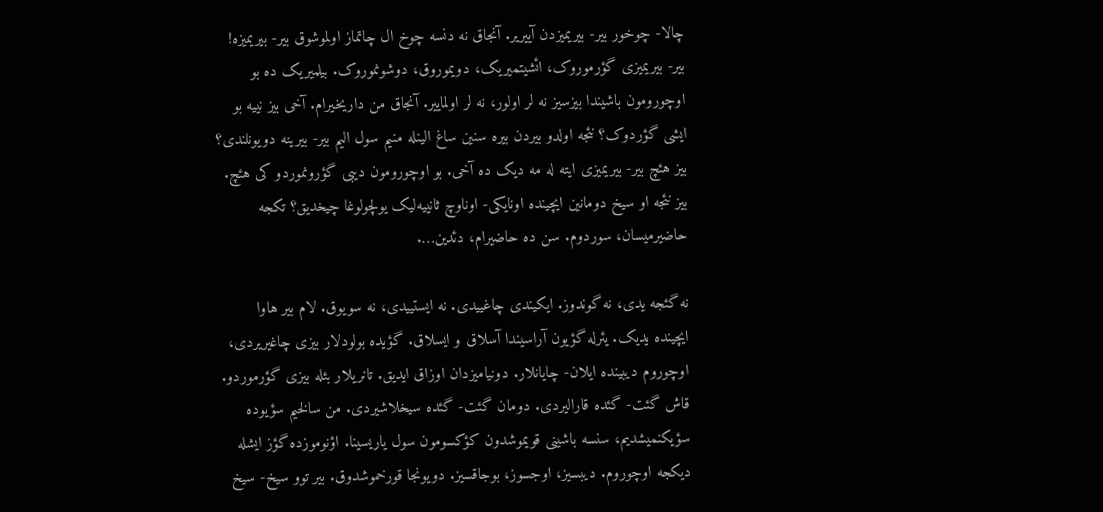چالا- چوخور بیر- بیریمیزدن آییریر. آنجاق نه دنسه چوخ ال چاتماز اولموشوق بیر- بیریمیزه! بیر- بیریمیزی گؤرموروک، ائشیتمیریک، دویموروق، دوشونموروک. بیلمیریک ده بو اوچورومون باشیندا بیزسیز نه لر اولور، نه لر اولماییر. آنجاق من داریخیرام. آخی بیز نییه بو ایشی گؤردوک؟ نئجه اولدو بیردن بیره سنین ساغ الینله منیم سول الیم بیر- بیرینه دویونلندی؟ بیز هئچ بیر- بیریمیزی ایته له مه دیک ده آخی. بو اوچورومون دیبی گؤرونموردو کی هئچ. بیز نئجه او سیخ دومانین ایچینده اونایکی- اوناوچ ثانییه‌لیک یولچولوغا چیخدیق؟ تکجه حاضیرمیسان، سوردوم. سن ده حاضیرام، دئدین….

نه گئجه یدی، نه گوندوز. ایکیندی چاغییدی. نه ایستییدی، نه سویوق. لام بیر هاوا ایچینده یدیک. یئرله گؤیون آراسیندا آسلاق و ایسلاق. گؤیده بولودلار بیزی چاغیریردی، اوچوروم دیبینده ایلان- چایانلار. دونیامیزدان اوزاق ایدیق. تانریلار بئله بیزی گؤرموردو. قاش گئت- گئده قارالیردی. دومان گئت- گئده سیخلاشیردی. من سالخیم سؤیوده سؤیکنمیشدیم، سنسه باشینی قویموشدون کؤکسومون سول یاریسینا. اؤنوموزده گؤز ایشله دیکجه اوچوروم. دیبسیز، اوجسوز، بوجاقسیز. دویونجا قورخموشدوق. بیر توو سیخ- سیخ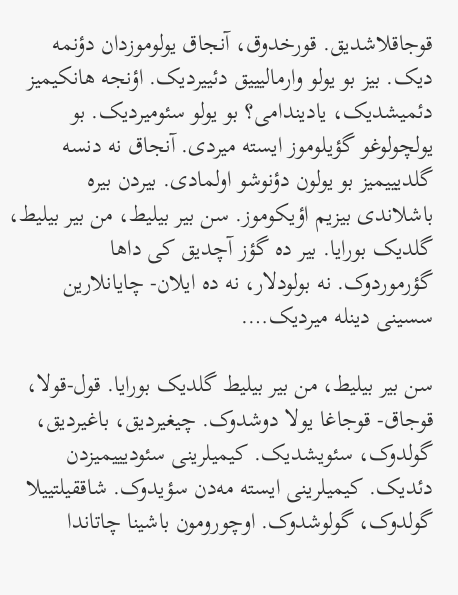قوجاقلاشدیق. قورخدوق، آنجاق یولوموزدان دؤنمه دیک. بیز بو یولو وارمالیییق دئییردیک. اؤنجه هانکیمیز دئمیشدیک، یادیندامی؟ بو یولو سئومیردیک. بو یولچولوغو گؤیلوموز ایسته میردی. آنجاق نه دنسه گلدیییمیز بو یولون دؤنوشو اولمادی. بیردن بیره باشلاندی بیزیم اؤیکوموز. سن بیر بیلیط، من بیر بیلیط، گلدیک بورایا. بیر ده گؤز آچدیق کی داها گؤرموردوک. نه بولودلار، نه ده ایلان- چایانلارین سسینی دینله میردیک….

سن بیر بیلیط، من بیر بیلیط گلدیک بورایا. قول-قولا، قوجاق- قوجاغا یولا دوشدوک. چیغیردیق، باغیردیق، گولدوک، سئویشدیک. کیمیلرینی سئودیییمیزدن دئدیک. کیمیلرینی ایسته مه‌دن سؤیدوک. شاققیلتییلا گولدوک، گولوشدوک. اوچورومون باشینا چاتاندا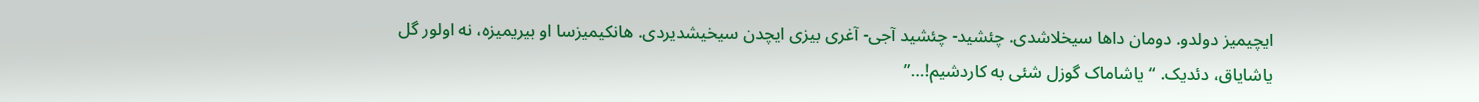ایچیمیز دولدو. دومان داها سیخلاشدی. چئشید- چئشید آجی- آغری بیزی ایچدن سیخیشدیردی. هانکیمیزسا او بیریمیزه، نه اولور گل یاشایاق، دئدیک. “یاشاماک گوزل شئی به کاردشیم!…”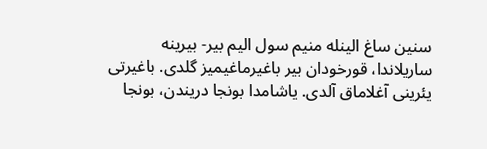سنین ساغ الینله منیم سول الیم بیر- بیرینه ساریلاندا، قورخودان بیر باغیرماغیمیز گلدی. باغیرتی یئرینی آغلاماق آلدی. یاشامدا بونجا دریندن، بونجا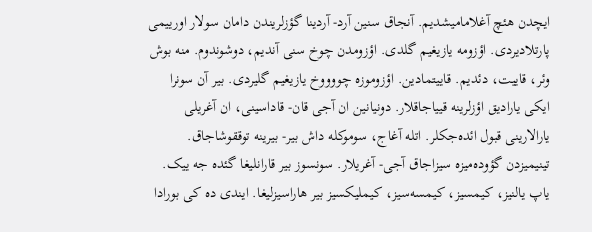ایچدن هئچ آغلامامیشدیم. آنجاق سنین آرد- آردینا گؤزلریندن دامان سولار اورییمی پارتلادیردی. اؤزومه یازیغیم گلدی. اؤزومدن چوخ سنی آندیم، دوشوندوم. منه بوش وئر، قاییت، دئدیم. قاییتمادین. اؤزوموزه چووووخ یازیغیم گلیردی. بیر آن سونرا ایکی یارادیق اؤزلرینه قییا‌جاقلار. دونیانین ان آجی قان- قاداسینی، ان آغریلی یارا‌لارینی قبول ائده‌جکلر. اتله آغاج، سوموکله داش بیر- بیرینه توققوشا‌جاق. تینیمیزدن گؤوده‌میزه سیزا‌جاق آجی- آغریلار. سونسوز بیر قارانلیغا گئده جه ییک. یاپ یالنیز، کیمسیز، کیمسه‌سیز، کیملیکسیز بیر هاراسیزلیغا. ایندی ده کی بورادا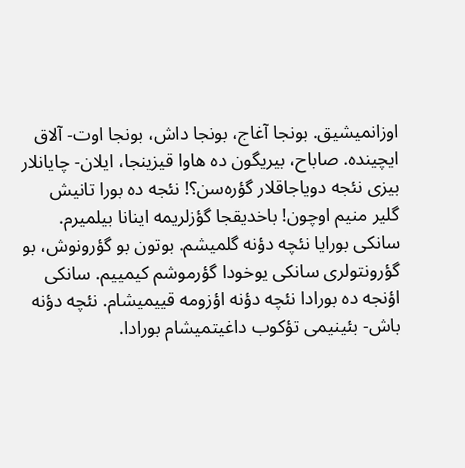اوزانمیشیق. بونجا آغاج، بونجا داش، بونجا اوت- آلاق ایچینده. صاباح، بیریگون ده هاوا قیزینجا، ایلان- چایانلار بیزی نئجه دویا‌جاقلار گؤره‌سن؟! نئجه ده بورا تانیش گلیر منیم اوچون! باخدیقجا گؤزلریمه اینانا بیلمیرم. سانکی بورایا نئچه دؤنه گلمیشم. بوتون بو گؤرونوش، بو گؤرونتولری سانکی یوخودا گؤرموشم کیمییم. سانکی اؤنجه ده بورادا نئچه دؤنه اؤزومه قییمیشام. نئچه دؤنه باش- بئینیمی تؤکوب داغیتمیشام بورادا.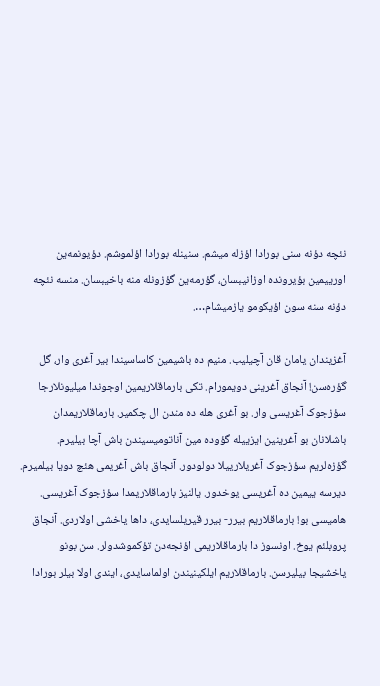نئچه دؤنه سنی بورادا اؤزله میشم. سنینله بورادا اؤلموشم. دؤیونمه‌ین اورییمین بؤیرونده اوزانیبسان، گؤرمه‌ین گؤزونله منه باخیبسان. منسه نئچه دؤنه سنه سون اؤیکومو یازمیشام….

آغزیندان یامان قان آچیلیب. منیم ده باشیمین کاساسیندا بیر آغری وار، گل گؤره‌سن! آنجاق آغرینی دویمورام. تکی بارماقلاریمین اوجوندا میلیونلارجا سؤزجوک آغریسی وار. بو آغری هله ده مندن ال چکمیر. بارماقلاریمدان باشلانان بو آغرینین ایزییله گؤوده مین آناتومیسیندن باش آچا بیلیرم. گؤزه‌لریم سؤزجوک آغریلارییلا دولودور. آنجاق باش آغریمی هئچ دویا بیلمیرم. دیرسه ییمین ده آغریسی یوخدور. یالنیز بارماقلاریمدا سؤزجوک آغریسی. هامیسی بو! بارماقلاریم بیرر- بیرر قیریلسایدی، داها یاخشی اولاردی. آنجاق پروبلئم یوخ. اونسوز دا بارماقلاریمی اؤنجه‌دن تؤکموشدولر. سن بونو یاخشیجا بیلیرسن. بارماقلاریم ایلکینیندن اولماسایدی، ایندی اولا بیلر بورادا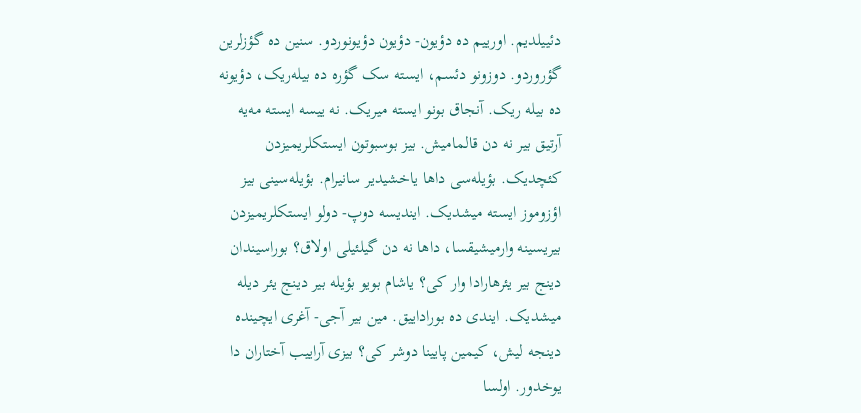دئییلدیم. اورییم ده دؤیون- دؤیون دؤیونوردو. سنین ده گؤزلرین گؤروردو. دوزونو دئسم، ایسته سک گؤره ده بیله‌ریک، دؤیونه ده بیله ریک. آنجاق بونو ایسته میریک. نه ییسه ایسته مه‌یه آرتیق بیر نه دن قالمامیش. بیز بوسبوتون ایستکلریمیزدن کئچدیک. بؤیله‌سی داها یاخشیدیر سانیرام. بؤیله‌سینی بیز اؤزوموز ایسته میشدیک. ایندیسه دوپ- دولو ایستکلریمیزدن بیریسینه وارمیشیقسا، داها نه دن گیلئیلی اولاق؟ بوراسیندان دینج بیر یئرهارادا وار کی؟ یاشام بویو بؤیله بیر دینج یئر دیله میشدیک. ایندی ده بوراداییق. مین بیر آجی- آغری ایچینده دینجه لیش، کیمین پایینا دوشر کی؟ بیزی آراییب آختاران دا یوخدور. اولسا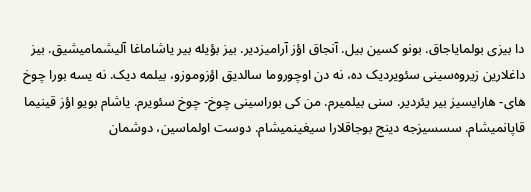دا بیزی بولمایا‌جاق. بونو کسین بیل. آنجاق اؤز آرامیزدیر. بیز بؤیله بیر یاشاماغا آلیشمامیشیق. بیز داغلارین زیروه‌سینی سئویردیک ده، نه دن اوچوروما سالدیق اؤزوموزو، بیلمه دیک. نه یسه بورا چوخ های- هارایسیز بیر یئردیر. سنی بیلمیرم. من کی بوراسینی چوخ- چوخ سئویرم. یاشام بویو اؤز قینیما قاپانمیشام. سسسیزجه دینج بوجاقلارا سیغینمیشام. دوست اولماسین، دوشمان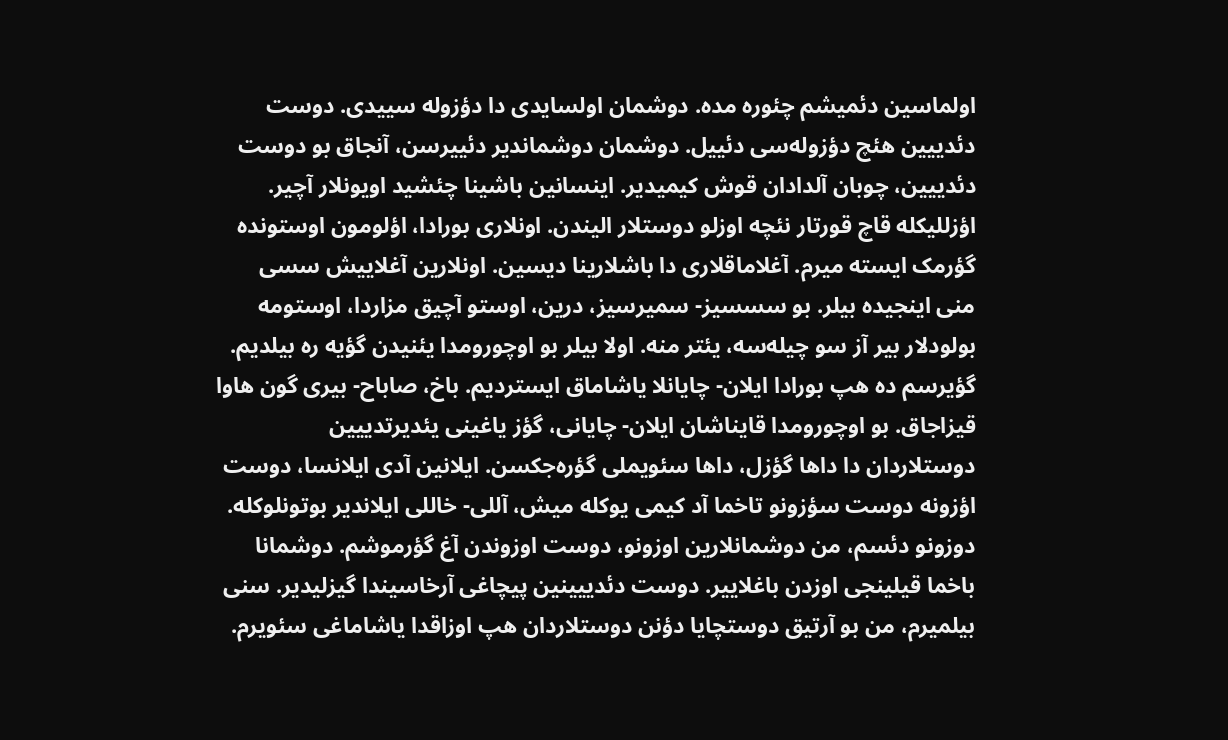اولماسین دئمیشم چئوره مده. دوشمان اولسایدی دا دؤزوله سییدی. دوست دئدییین هئچ دؤزوله‌سی دئییل. دوشمان دوشماندیر دئییرسن، آنجاق بو دوست دئدییین، چوبان آلدا‌دان قوش کیمیدیر. اینسانین باشینا چئشید اویونلار آچیر. اؤزللیکله قاچ قورتار نئچه اوزلو دوستلار الیندن. اونلاری بورادا، اؤلومون اوستونده گؤرمک ایسته میرم. آغلاماقلاری دا باشلارینا دیسین. اونلارین آغلاییش سسی منی اینجیده بیلر. بو سسسیز- سمیرسیز، درین، اوستو آچیق مزاردا، اوستومه بولودلار بیر آز سو چیله‌سه، یئتر منه. اولا بیلر بو اوچورومدا یئنیدن گؤیه ره بیلدیم. گؤیرسم ده هپ بورادا ایلان- چایانلا یاشاماق ایستردیم. باخ، صاباح- بیری گون هاوا قیزا‌جاق. بو اوچورومدا قایناشان ایلان- چایانی، گؤز یاغینی یئدیرتدییین دوستلاردان دا داها گؤزل، داها سئویملی گؤره‌جکسن. ایلانین آدی ایلانسا، دوست اؤزونه دوست سؤزونو تاخما آد کیمی یوکله میش، آللی- خاللی ایلاندیر بوتونلوکله. دوزونو دئسم، من دوشمانلارین اوزونو، دوست اوزوندن آغ گؤرموشم. دوشمانا باخما قیلینجی اوزدن باغلاییر. دوست دئدییینین پیچاغی آرخاسیندا گیزلیدیر. سنی بیلمیرم، من بو آرتیق دوستچایا دؤنن دوستلاردان هپ اوزاقدا یاشاماغی سئویرم.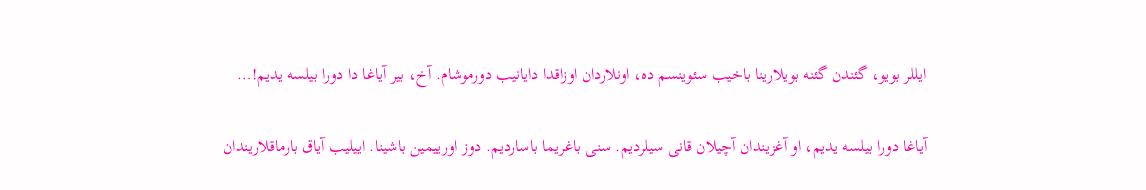ایللر بویو، گئندن گئنه بویلارینا باخیب سئوینسم ده، اونلاردان اوزاقدا دایانیب دورموشام. آخ، بیر آیاغا دا دورا بیلسه یدیم!…

آیاغا دورا بیلسه یدیم، او آغزیندان آچیلان قانی سیلردیم. سنی باغریما باساردیم. دوز اورییمین باشینا. اییلیب آیاق بارماقلاریندان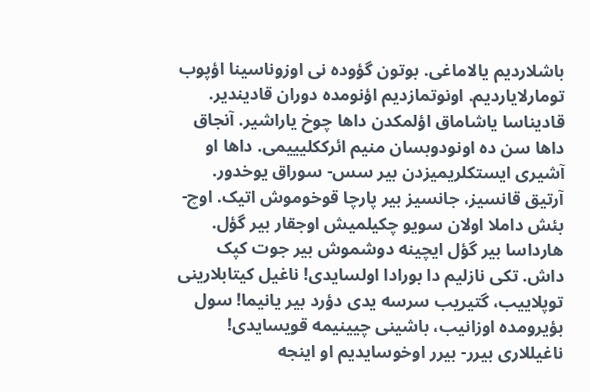باشلاردیم یالاماغی. بوتون گؤو‌ده نی اوزوناسینا اؤپوب تومارلایاردیم. اونوتمازدیم اؤنومده دوران قادیندیر. قادیناسا یاشاماق اؤلمکدن داها چوخ یاراشیر. آنجاق داها سن ده اونودوبسان منیم ائرککلیییمی. داها او آشیری ایستکلریمیزدن بیر سس- سوراق یوخدور. آرتیق قانسیز، جانسیز بیر پارچا قوخوموش اتیک. اوچ- بئش داملا اولان سویو چکیلمیش اوجقار بیر گؤل. هارداسا بیر گؤل ایچینه دوشموش بیر جوت کپک داش. تکی نازلیم دا بورادا اولسایدی! ناغیل کیتابلارینی توپلاییب، گتیریب سرسه یدی دؤرد بیر یانیما! سول بؤیرومده اوزانیب، باشینی چیینیمه قویسایدی! ناغیللاری بیرر- بیرر اوخوسایدیم او اینجه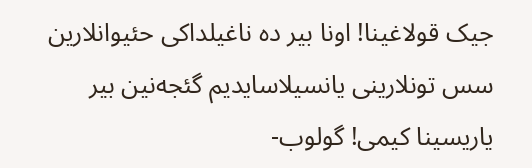جیک قولاغینا! اونا بیر ده ناغیلداکی حئیوانلارین سس تونلارینی یانسیلاسایدیم گئجه‌نین بیر یاریسینا کیمی! گولوب-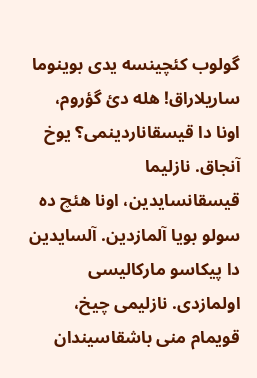گولوب کئچینسه یدی بوینوما ساریلا‌راق! هله دئ گؤروم، اونا دا قیسقاناردینمی؟ یوخ آنجاق. نازلیما قیسقانسایدین، اونا هئچ ده سولو بویا آلمازدین. آلسایدین دا پیکاسو مارکالیسی اولمازدی. نازلیمی چیخ، قویمام منی باشقاسیندان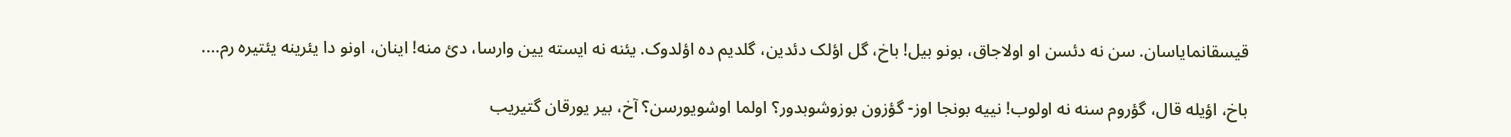قیسقانمایاسان. سن نه دئسن او اولا‌جاق، بونو بیل! باخ، گل اؤلک دئدین، گلدیم ده اؤلدوک. یئنه نه ایسته یین وارسا، دئ منه! اینان، اونو دا یئرینه یئتیره رم….

باخ، اؤیله قال، گؤروم سنه نه اولوب! نییه بونجا اوز- گؤزون بوزوشوبدور؟ اولما اوشویورسن؟ آخ، بیر یورقان گتیریب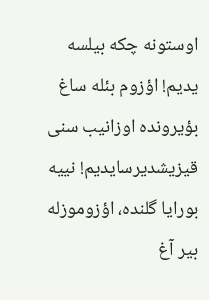اوستونه چکه بیلسه یدیم! اؤزوم بئله ساغ بؤیرونده اوزانیب سنی قیزیشدیرسایدیم! نییه بورایا گلنده، اؤزوموزله بیر آغ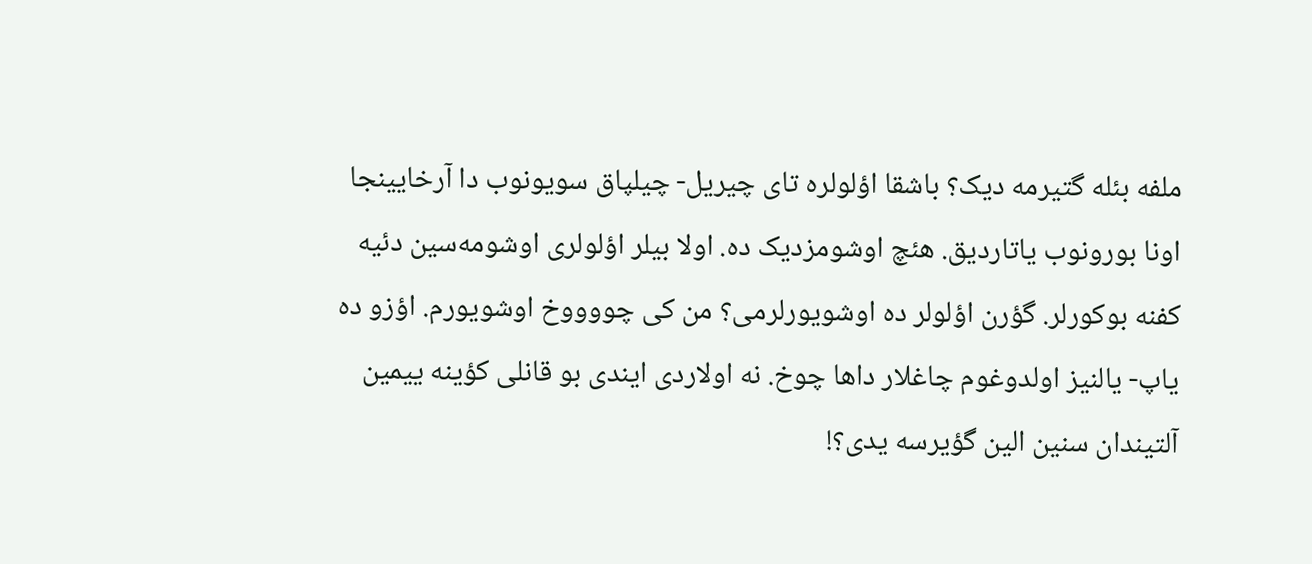ملفه بئله گتیرمه دیک؟ باشقا اؤلولره تای چیریل- چیلپاق سویونوب دا آرخایینجا اونا بورونوب یاتاردیق. هئچ اوشومزدیک ده. اولا بیلر اؤلولری اوشومه‌سین دئیه کفنه بوکورلر. گؤرن اؤلولر ده اوشویورلرمی؟ من کی چووووخ اوشویورم. اؤزو ده یاپ- یالنیز اولدوغوم چاغلار داها چوخ. نه اولاردی ایندی بو قانلی کؤینه ییمین آلتیندان سنین الین گؤیرسه یدی؟!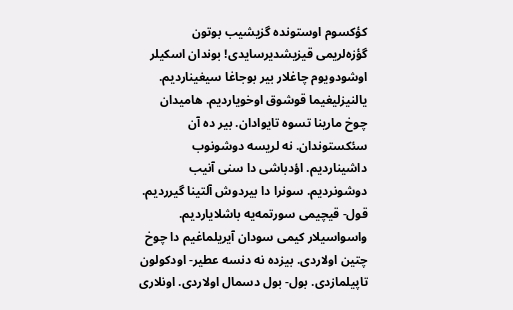کؤکسوم اوستونده گزیشیب بوتون گؤزه‌لریمی قیزیشدیرسایدی! بوندان اسکیلر اوشودویوم چاغلار بیر بوجاغا سیغیناردیم. یالنیزلیغیما قوشوق اوخویاردیم. هامیدان چوخ مارینا تسوه تایوادان. بیر ده آن سئکستوندان. نه لریسه دوشونوب داشیناردیم. اؤدباشی دا سنی آنیب دوشونردیم. سونرا دا بیردوش آلتینا گیرردیم. قول- قیچیمی سورتمه‌یه باشلایاردیم. واسواسیلار کیمی سودان آیریلماغیم دا چوخ چتین اولاردی. بیزده نه دنسه عطیر- اودکولون تاپیلمازدی. بول- بول دسمال اولاردی. اونلاری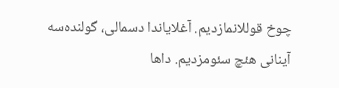چوخ قوللانمازدیم. آغلایاندا دسما‌لی، گولنده‌سه آینانی هئچ سئومزدیم. داها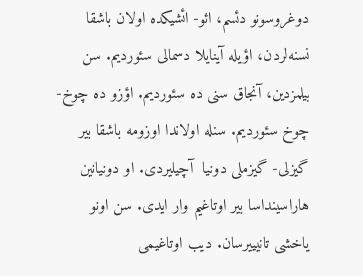دوغروسونو دئسم، ائو- ائشیکده اولان باشقا نسنه‌لردن، اؤیله آینایلا دسما‌لی سئوردیم. سن بیلمزدین، آنجاق سنی ده سئوردیم. اؤزو ده چوخ- چوخ سئوردیم. سنله اولاندا اوزومه باشقا بیر گیزلی- گیزملی دونیا  آچیلیردی. او دونیانین هاراسینداسا بیر اوتاغیم وار ایدی. سن اونو یاخشی تانیییرسان. دیب اوتاغیمی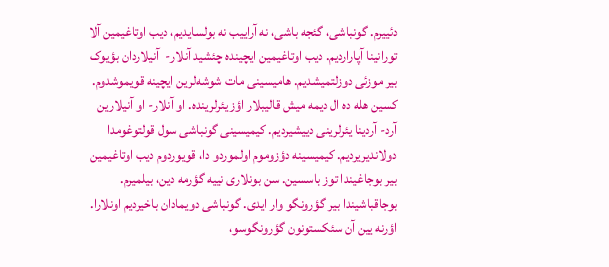دئییرم. گونباشی، گئجه باشی، نه آراییب نه بولسایدیم، دیب اوتاغیمین آلا تورانینا آپاراردیم. دیب اوتاغیمین ایچینده چئشید آنلار-  آنیلاردان بؤیوک بیر موزئی دوزلتمیشدیم. هامیسینی مات شوشه‌لرین ایچینه قویموشدوم. کسین هله ده ال دیمه میش قالیبلار اؤز یئرلرینده. او آنلار- او آنیلارین آرد- آردینا یئرلرینی دییشیردیم. کیمیسینی گونباشی سول قولتوغومدا دولاندیریردیم. کیمیسینه دؤزوموم اولموردو دا، قویوردوم دیب اوتاغیمین بیر بوجاغیندا توز باسسین. سن بونلاری نییه گؤرمه دین، بیلمیرم. بوجاقباشیندا بیر گؤرونگو وار ایدی. گونباشی دویما‌دان باخیردیم اونلارا. اؤرنه یین آن سئکستونون گؤرونگوسو،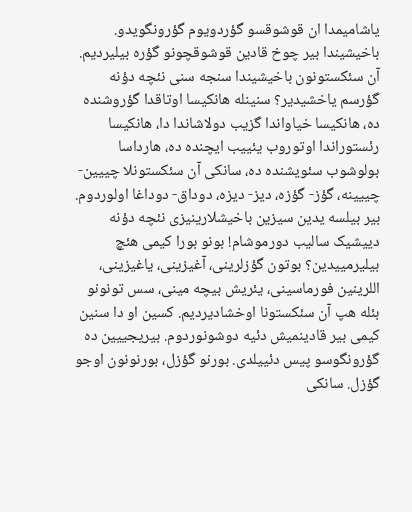یاشامیمدا ان قوشوقسو گؤردویوم گؤرونگویدو. باخیشیندا بیر چوخ قادین قوشوقچونو گؤره بیلیردیم. آن سئکستونون باخیشیندا سنجه سنی نئچه دؤنه گؤرسم یاخشیدیر؟ سنینله هانکیسا اوتاقدا گؤروشنده ده، هانکیسا خیاواندا گزیب دولاشاندا دا، هانکیسا رئستوراندا اوتوروب یئییب ایچنده ده، هارداسا بولوشوب سئویشنده ده، سانکی آن سئکستونلا چییین- چییینه، گؤز- گؤزه، دیز- دیزه، دوداق- دوداغا اولوردوم. بیر بیلسه یدین سیزین باخیشلارینیزی نئچه دؤنه دییشیک سالیب دورموشام! بونو بورا کیمی هئچ بیلیرمییدین؟ بوتون گؤزلرینی، آغیزینی، یاغیزینی، اللرینین فورماسینی، یئریش بیچه مینی، سس تونونو بئله هپ آن سئکستونا اوخشادیردیم. کسین او دا سنین کیمی بیر قادینمیش دئیه دوشونوردوم. بیریجییین ده گؤرونگوسو پیس دئییلدی. بورنو گؤزل، بورنونون اوجو گؤزل. سانکی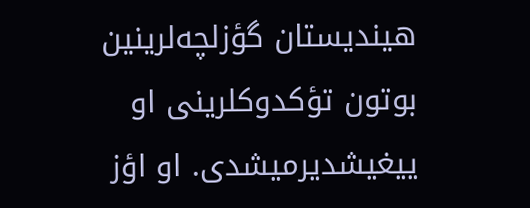هیندیستان گؤزلچه‌لرینین بوتون تؤکدوکلرینی او ییغیشدیرمیشدی. او اؤز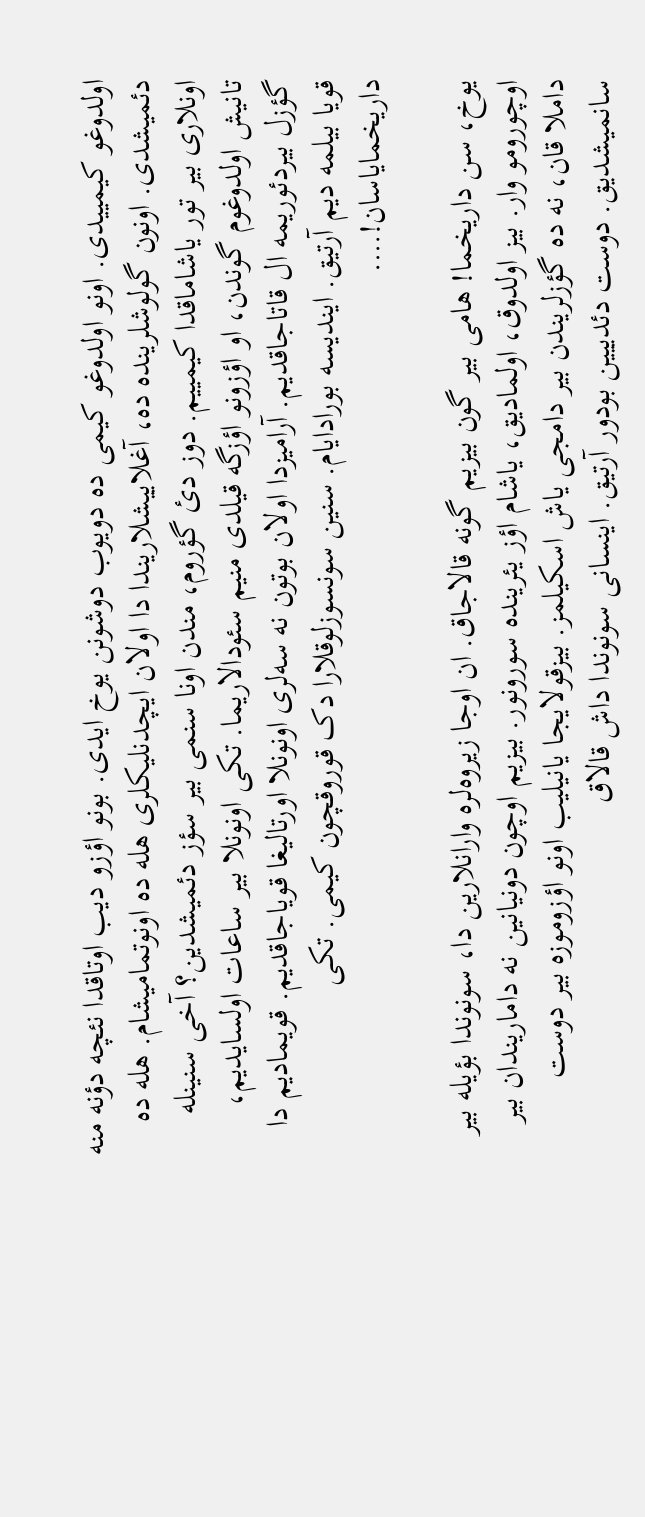اولدوغو کیمییدی. اونو اولدوغو کیمی ده دویوب دوشونن یوخ ایدی. بونو اؤزو دیب اوتاقدا نئچه دؤنه منه دئمیشدی. اونون گولوشلرینده ده، آغلاییشلاریندا دا اولان ایچدنلیکلری هله ده اونوتمامیشام. هله ده اونلاری بیر تور یاشاماقدا کیمییم. دوز دئ گؤروم، مندن اونا سنمی بیر سؤز دئمیشدین؟ آخی سنینله تانیش اولدوغوم گوندن، او اؤزونو اؤزگه قیلدی منیم سئودا‌لاریما. تکی اونونلا بیر ساعات اولسایدیم، گؤزل بیردئوریمه ال قاتاجاقدیم. آرامیزدا اولان بوتون نه سه‌لری اونونلا اورتالیغا قویاجاقدیم. قویمادیم دا قویا بیلمه دیم آرتیق. ایندیسه بورادایام. سنین سونسوزلوقلارا دک قوروقچون کیمی. تکی داریخمایاسان!….

یوخ، سن داریخما! هامی بیر گون بیزیم گونه قالا‌جاق. ان اوجا زیروه‌لره وارانلارین دا، سونوندا بؤیله بیر اوچورومو وار. بیز اولدوق، اولمادیق، یاشام اؤز یئرینده سورونور. بیزیم اوچون دونیانین نه داماریندان بیر داملا قان، نه ده گؤزلریندن بیر دامجی یاش اسکیلمز. بیزقولایجا یانیلیب اونو اؤزوموزه بیر دوست سانمیشدیق. دوست دئدییین بودور آرتیق. اینسانی سونوندا داش قالاق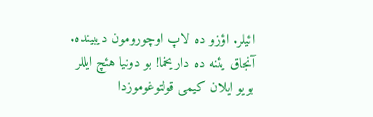ائیلر. اؤزو ده لاپ اوچورومون دیبینده. آنجاق یئنه ده داریخما! بو دونیا هئچ ایللر بویو ایلان کیمی قولتوغوموزدا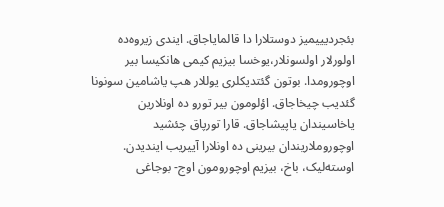بئجردیییمیز دوستلارا دا قالمایا‌جاق. ایندی زیروه‌ده اولورلار اولسونلار،یوخسا بیزیم کیمی هانکیسا بیر اوچورومدا. بوتون گئتدیکلری یوللار هپ یاشامین سونونا گئدیب چیخا‌جاق. اؤلومون بیر تورو ده اونلارین یاخاسیندان یاپیشا‌جاق. قارا تورپاق چئشید اوچوروملاریندان بیرینی ده اونلارا آییریب ایندیدن. اوسته‌لیک، باخ، بیزیم اوچورومون اوج- بوجاغی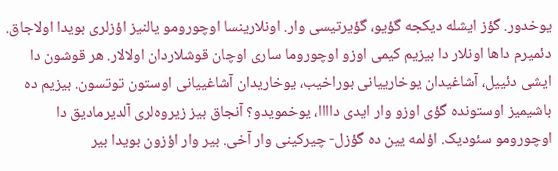یوخدور. گؤز ایشله دیکجه گؤیو، گؤیرتیسی وار. اونلارینسا اوچورومو یالنیز اؤزلری بویدا اولا‌جاق. دئمیرم داها اونلار دا بیزیم کیمی اوزو اوچوروما ساری اوچان قوشلاردان اولا‌لار. هر قوشون دا ایشی دئییل، آشاغیدان یوخارییانی بوراخیب، یوخاریدان آشاغییانی اوستون توتسون. بیزیم ده باشیمیز اوستونده گؤی اوزو وار ایدی داااا، یوخمویدو؟ آنجاق بیز زیروه‌لری آلدیرمادیق دا اوچورومو سئودیک. اؤلمه یین ده گؤزل- چیرکینی وار آخی. بیر وار اؤزون بویدا بیر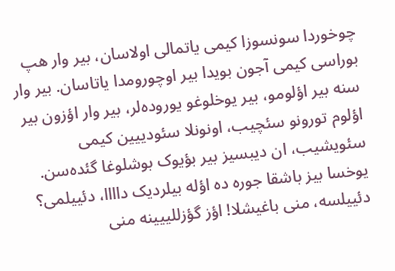چوخوردا سونسوزا کیمی یاتما‌لی اولاسان، بیر وار هپ بوراسی کیمی آجون بویدا بیر اوچورومدا یاتاسان. بیر وار سنه بیر اؤلومو، بیر یوخلوغو یوروده‌لر، بیر وار اؤزون بیر اؤلوم تورونو سئچیب، اونونلا سئودییین کیمی سئویشیب، ان دیبسیز بیر بؤیوک بوشلوغا گئده‌سن. یوخسا بیز باشقا جوره ده اؤله بیلردیک داااا، دئییلمی؟ دئییلسه، منی باغیشلا! اؤز گؤزللییینه منی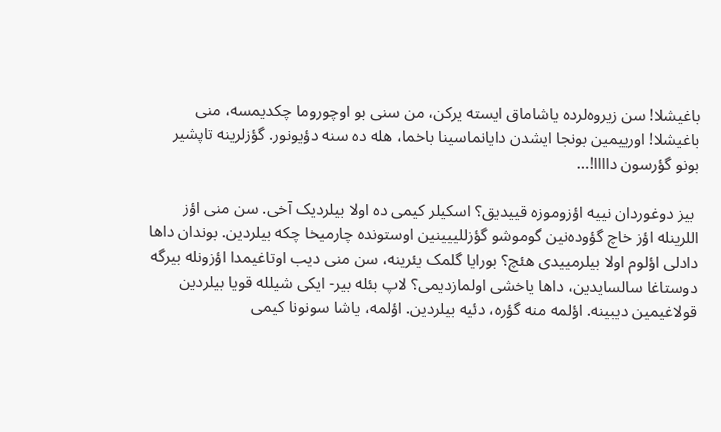باغیشلا! سن زیروه‌لرده یاشاماق ایسته یرکن، من سنی بو اوچوروما چکدیمسه، منی باغیشلا! اورییمین بونجا ایشدن دایانماسینا باخما، هله ده سنه دؤیونور. گؤزلرینه تاپشیر بونو گؤرسون داااا!…

 بیز دوغوردان نییه اؤزوموزه قییدیق؟ اسکیلر کیمی ده اولا بیلردیک آخی. سن منی اؤز اللرینله اؤز خاچ گؤوده‌نین گوموشو گؤزللییینین اوستونده چارمیخا چکه بیلردین. بوندان داها دادلی اؤلوم اولا بیلرمییدی هئچ؟ بورایا گلمک یئرینه، سن منی دیب اوتاغیمدا اؤزونله بیرگه  دوستاغا سالسایدین، داها یاخشی اولمازدیمی؟ لاپ بئله بیر- ایکی شیلله قویا بیلردین قولاغیمین دیبینه. اؤلمه منه گؤره، دئیه بیلردین. اؤلمه، یاشا سونونا کیمی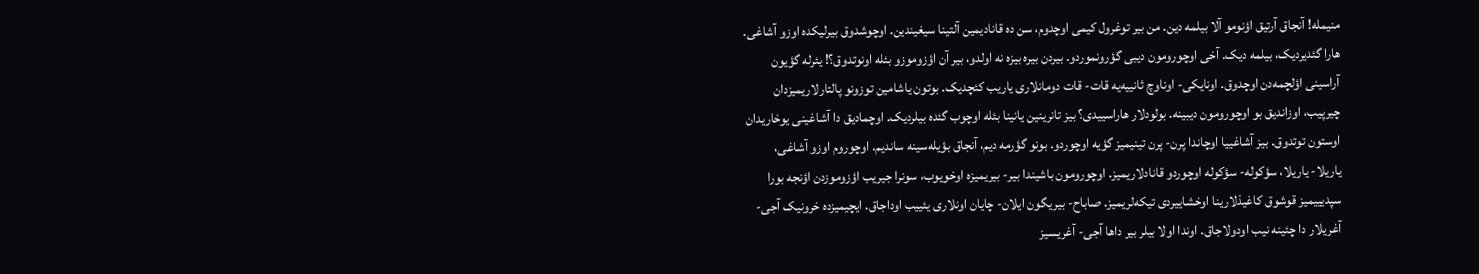منیمله! آنجاق آرتیق اؤنومو آلا بیلمه دین. من بیر توغرول کیمی اوچدوم، سن ده قانادیمین آلتینا سیغیندین. اوچوشدوق بیرلیکده اوزو آشاغی. هارا گئدیردیک، بیلمه دیک. آخی اوچورومون دیبی گؤرونموردو. بیردن بیره بیزه نه اولدو، بیر آن اؤزوموزو بئله اونوتدوق؟! یئرله گؤیون آراسینی اؤلچمه‌دن اوچدوق. اونایکی- اوناوچ ثانییه‌یه قات- قات دومانلاری یاریب کئچدیک. بوتون یاشامین توزونو پالتارلاریمیزدان چیرپیب، اوزاندیق بو اوچورومون دیبینه. بولودلار هاراسییدی؟ بیز تانرینین یانینا بئله اوچوب گئده بیلردیک. اوچمادیق دا آشاغینی یوخاریدان اوستون توتدوق. بیز آشاغییا اوچاندا پرن- پرن تینیمیز گؤیه اوچوردو. بونو گؤرمه دیم، آنجاق بؤیله‌سینه ساندیم. اوچوروم اوزو آشاغی، یاریلا- یاریلا، سؤکوله- سؤکوله اوچوردو قانادلاریمیز. اوچورومون باشیندا بیر- بیریمیزه اوخویوب، سونرا جیریب اؤزوموزدن اؤنجه بورا سپدیییمیز قوشوق کاغیذلارینا اوخشاییردی تیکه‌لریمیز. صاباح- بیریگون ایلان- چایان اونلاری یئییب اودا‌جاق. ایچیمیزده خرونیک آجی- آغریلار دا چئینه نیب اودولا‌جاق. اوندا اولا بیلر بیر داها آجی- آغریسیز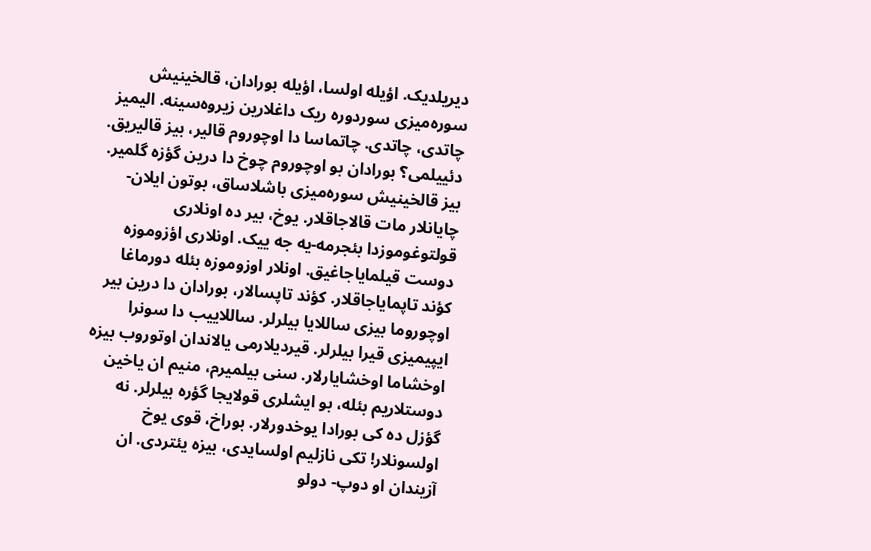دیریلدیک. اؤیله اولسا، اؤیله بورا‌دان، قالخینیش سوره‌میزی سوردوره ریک داغلارین زیروه‌سینه. الیمیز چاتدی، چاتدی. چاتماسا دا اوچوروم قالیر، بیز قالیریق. دئییلمی؟ بورا‌دان بو اوچوروم چوخ دا درین گؤزه گلمیر. بیز قالخینیش سوره‌میزی باشلاساق، بوتون ایلان- چایانلار مات قالا‌جاقلار. یوخ، بیر ده اونلاری قولتوغوموزدا بئجرمه-یه جه ییک. اونلاری اؤزوموزه دوست قیلمایاجاغیق. اونلار اوزوموزه بئله دورماغا کؤند تاپمایا‌جاقلار. کؤند تاپسا‌لار، بورا‌دان دا درین بیر اوچوروما بیزی ساللایا بیلرلر. ساللاییب دا سونرا ایپیمیزی قیرا بیلرلر. قیردیلارمی یالاندان اوتوروب بیزه اوخشاما اوخشایارلار. سنی بیلمیرم، منیم ان یاخین دوستلاریم بئله، بو ایشلری قولایجا گؤره بیلرلر. نه گؤزل ده کی بورادا یوخدورلار. بوراخ، قوی یوخ اولسونلار! تکی نازلیم اولسایدی، بیزه یئتردی. ان آزیندان او دوپ- دولو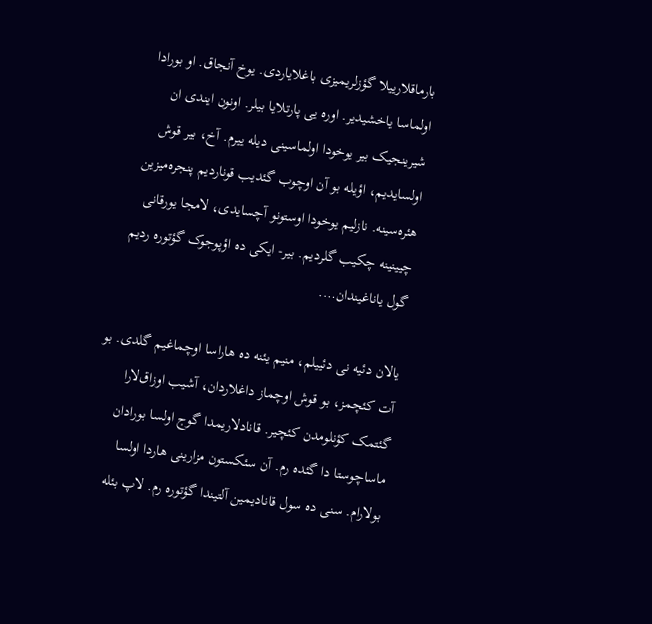بارماقلارییلا گؤزلریمیزی باغلایاردی. یوخ آنجاق. او بورادا اولماسا یاخشیدیر. اوره یی پارتلایا بیلر. اونون ایندی ان شیرینجیک بیر یوخودا اولماسینی دیله ییرم. آخ، بیر قوش اولسایدیم، اؤیله بو آن اوچوب گئدیب قوناردیم پنجره‌میزین هئره‌سینه. نازلیم یوخودا اوستونو آچسایدی، لامجا یورقانی چیینینه چکیب گلردیم. بیر- ایکی ده اؤپوجوک گؤتوره ردیم گول یاناغیندان….

یالان دئیه نی دئییلم، منیم یئنه ده هاراسا اوچماغیم گلدی. بو آت کئچمز، بو قوش اوچماز داغلاردان، آشیب اوزاق‌لارا گئتمک کؤنلومدن کئچیر. قانادلاریمدا گوج اولسا بورا‌دان ماساچوستا دا گئده رم. آن سئکستون مزارینی هاردا اولسا بولارام. سنی ده سول قانادیمین آلتیندا گؤتوره رم. لاپ بئله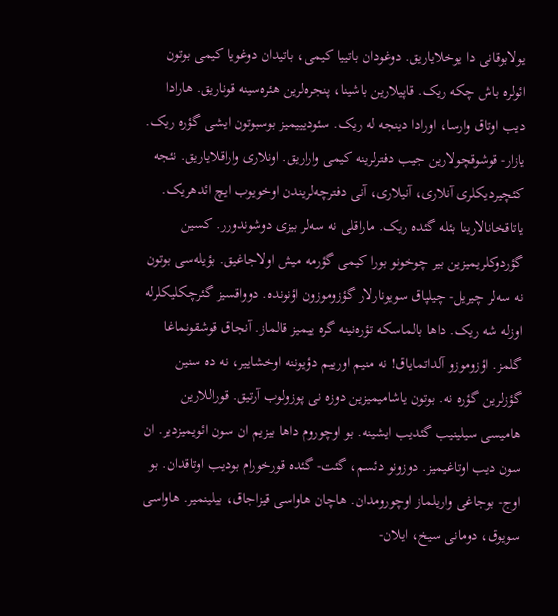یولابوقانی دا یوخلایاریق. دوغودان باتییا کیمی، باتیدان دوغویا کیمی بوتون ائو‌لره باش چکه ریک. قاپیلارین باشینا، پنجره‌لرین هئره‌سینه قوناریق. هارادا دیب اوتاق وارسا، اورادا دینجه له ریک. سئودیییمیز بوسبوتون ایشی گؤره ریک. یازار- قوشوقچولارین جیب دفترلرینه کیمی واراریق. اونلاری واراقلایاریق. نئجه کئچیردیکلری آنلاری، آنیلاری، آنی دفترچه‌لریندن اوخویوب ایچ ائدهریک. یاتاقخانا‌لارینا بئله گئده ریک. ماراقلی نه سه‌لر بیزی دوشوندورر. کسین گؤردوکلریمیزین بیر چوخونو بورا کیمی گؤرمه میش اولاجاغیق. بؤیله‌سی بوتون نه سه‌لر چیریل- چیلپاق سویونارلار گؤزوموزون اؤنونده. دوواقسیز گئرچکلیکلرله اوزله شه ریک. داها بالماسکه تؤره‌نینه گره ییمیز قالماز. آنجاق قوشقونماغا گلمز. اؤزوموزو آلداتمایاق! نه منیم اورییم دؤیوننه اوخشاییر، نه ده سنین گؤزلرین گؤره نه. بوتون یاشامیمیزین دوزه نی پوزولوب آرتیق. قوراللارین هامیسی سیلینیب گئدیب ایشینه. بو اوچوروم داها بیزیم ان سون ائویمیزدیر. ان سون دیب اوتاغیمیز. دوزونو دئسم، گئت- گئده قورخورام بودیب اوتاقدان. بو اوج- بوجاغی واریلماز اوچورومدان. هاچان هاواسی قیزا‌جاق، بیلینمیر. هاواسی سویوق، دومانی سیخ، ایلان-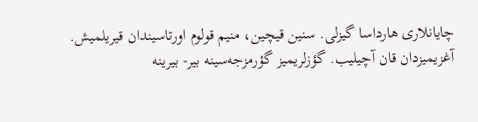چایانلاری هارداسا گیزلی. سنین قیچین، منیم قولوم اورتاسیندان قیریلمیش. آغزیمیزدان قان آچیلیب. گؤزلریمیز گؤرمزجه‌سینه بیر- بیرینه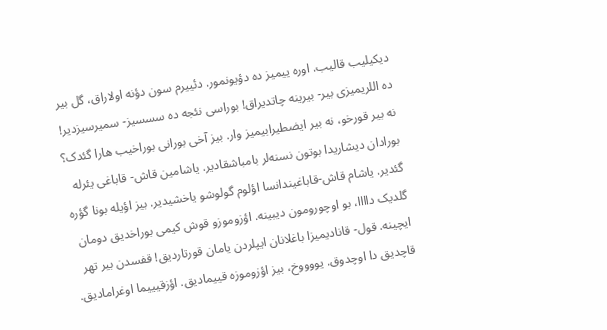دیکیلیب قالیب. اوره ییمیز ده دؤیونمور. دئییرم سون دؤنه اولا‌راق، گل بیر ده اللریمیزی بیر- بیرینه چاتدیراق! بوراسی نئجه ده سسسیز- سمیرسیزدیر! نه بیر قورخو، نه بیر ایضطیرابیمیز وار. بیز آخی بورانی بوراخیب هارا گئدک؟ بورادان دیشاریدا بوتون نسنه‌لر بامباشقا‌دیر. یاشامین قاش- قاباغی یئرله گئدیر. یاشام قاش-قاباغیندانسا اؤلوم گولوشو یاخشیدیر. بیز اؤیله بونا گؤره گلدیک داااا، بو اوچورومون دیبینه. اؤزوموزو قوش کیمی بوراخدیق دومان ایچینه. قول- قانادیمیزا باغلانان ایپلردن یامان قورتاردیق! قفسدن بیر تهر قاچدیق دا اوچدوق. یووووخ، بیز اؤزوموزه قییمادیق. اؤزقیییما اوغرامادیق.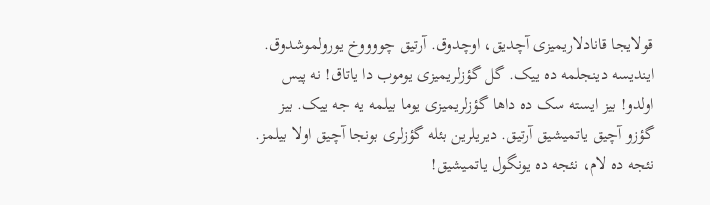قولایجا قانادلاریمیزی آچدیق، اوچدوق. آرتیق چووووخ یورولموشدوق. ایندیسه دینجلمه ده ییک. گل گؤزلریمیزی یوموب دا یاتاق! نه پیس اولدو! بیز ایسته سک ده داها گؤزلریمیزی یوما بیلمه یه جه ییک. بیز گؤزو آچیق یاتمیشیق آرتیق. دیریلرین بئله گؤزلری بونجا آچیق اولا بیلمز. نئجه ده لام، نئجه ده یونگول یاتمیشیق!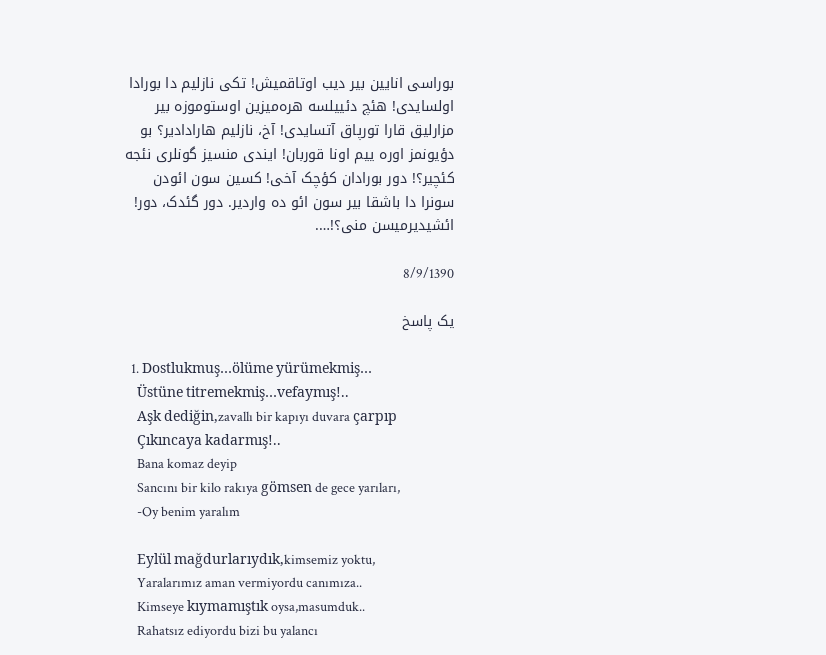بوراسی انایین بیر دیب اوتاقمیش! تکی نازلیم دا بورادا اولسایدی! هئچ دئییلسه هره‌میزین اوستوموزه بیر مزارلیق قارا تورپاق آتسایدی! آخ، نازلیم هارادا‌دیر؟ بو دؤیونمز اوره ییم اونا قوربان! ایندی منسیز گونلری نئجه کئچیر؟! دور بورا‌دان کؤچک آخی! کسین سون ائودن سونرا دا باشقا بیر سون ائو ده واردیر. دور گئدک، دور! ائشیدیرمیسن منی؟!….

8/9/1390

یک پاسخ

  1. Dostlukmuş…ölüme yürümekmiş…
    Üstüne titremekmiş…vefaymış!..
    Aşk dediğin,zavallı bir kapıyı duvara çarpıp
    Çıkıncaya kadarmış!..
    Bana komaz deyip
    Sancını bir kilo rakıya gömsen de gece yarıları,
    -Oy benim yaralım

    Eylül mağdurlarıydık,kimsemiz yoktu,
    Yaralarımız aman vermiyordu canımıza..
    Kimseye kıymamıştık oysa,masumduk..
    Rahatsız ediyordu bizi bu yalancı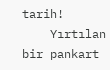tarih!
    Yırtılan bir pankart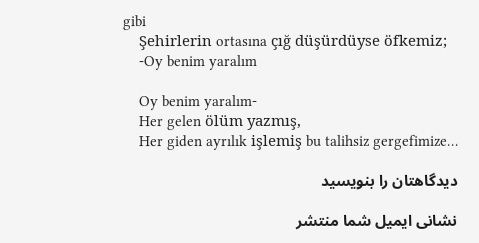gibi
    Şehirlerin ortasına çığ düşürdüyse öfkemiz;
    -Oy benim yaralım

    Oy benim yaralım-
    Her gelen ölüm yazmış,
    Her giden ayrılık işlemiş bu talihsiz gergefimize…

دیدگاهتان را بنویسید

نشانی ایمیل شما منتشر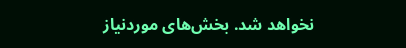نخواهد شد. بخش‌های موردنیاز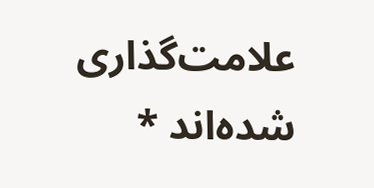علامت‌گذاری شده‌اند *